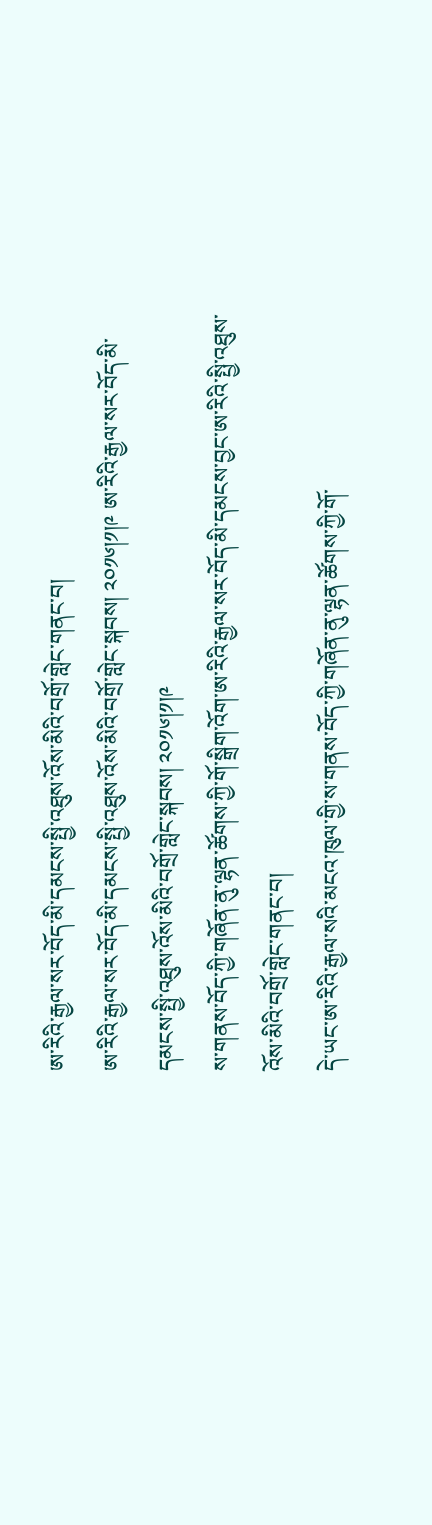ཨ་རིའི་རྒྱལ་སར་བོད་མི་དམངས་སྤྱི་འཐུས་འོས་མིའི་བགྲོ་གླེང་གནང་བ།
ཨ་རིའི་རྒྱལ་སར་བོད་མི་དམངས་སྤྱི་འཐུས་འོས་མིའི་བགྲོ་གླེང་སྐབས། ༢༠༡༦།༡།༩ ཨ་རིའི་རྒྱལ་སར་བོད་མི་དམངས་སྤྱི་འཐུས་འོས་མིའི་བགྲོ་གླེང་སྐབས། ༢༠༡༦།༡།༩
ས་གནས་བོད་ཀྱི་གཞོན་ནུ་ལྷན་ཚོགས་ཀྱི་གོ་སྒྲིག་འོག་ཨ་རིའི་རྒྱལ་སར་བོད་མི་དམངས་བྱང་ཨ་རིའི་སྤྱི་འཐུས་འོས་མིའི་བགྲོ་གླེང་གནང་བ།
དེ་ཡང་ཨ་རིའི་རྒྱལ་སའི་མངའ་ཁུལ་གྱི་ས་གནས་བོད་ཀྱི་གཞོན་ནུ་ལྷན་ཚོགས་ཀྱི་གོ་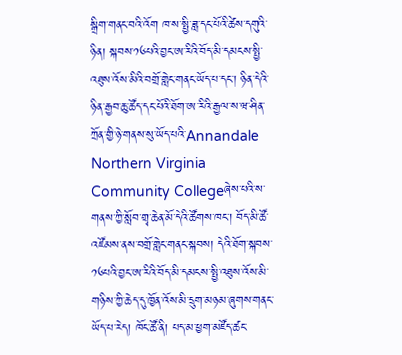སྒྲིག་གནང་བའི་འོག ཁ་ས་སྤྱི་ཟླ་དང་པོའི་ཚེས་དགུའི་ཉིན། སྐབས་༡༦པའི་བྱང་ཨ་རིའི་བོད་མི་དམངས་སྤྱི་འཐུས་འོས་མིའི་བགྲོ་གླེང་གནང་ཡོད་པ་དང་། ཉིན་དེའི་ཉིན་རྒྱབ་ཆུ་ཚོད་དང་པོའི་ཐོག་ཨ་རིའི་རྒྱལ་ས་ཝ་ཤིན་ཀྲོན་གྱི་ཉེ་གནས་སུ་ཡོད་པའི་Annandale Northern Virginia Community Collegeཞེས་པའི་ས་གནས་ཀྱི་སློབ་གྲྭ་ཆེན་མོ་དེའི་ཚོགས་ཁང་། བོད་མི་ཚོ་འཛོམས་ནས་བགྲོ་གླེང་གནང་སྐབས། དེའི་ཐོག་སྐབས་༡༦པའི་བྱང་ཨ་རིའི་བོད་མི་དམངས་སྤྱི་འཐུས་འོས་མི་གཉིས་ཀྱི་ཆེད་དུ་ཁྱོན་འོས་མི་དྲུག་མཉམ་ཞུགས་གནང་ཡོད་པ་རེད། ཁོང་ཚོ་ནི། པད་མ་ཕྱག་མཛོད་ཚང་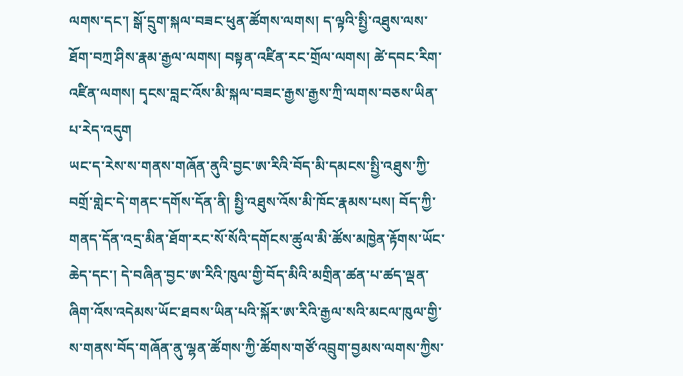ལགས་དང་། སྒོ་དྲུག་སྐལ་བཟང་ཕུན་ཚོགས་ལགས། ད་ལྟའི་སྤྱི་འཐུས་ལས་ཐོག་བཀྲ་ཤིས་རྣམ་རྒྱལ་ལགས། བསྟན་འཛིན་རང་གྲོལ་ལགས། ཚེ་དབང་རིག་འཛིན་ལགས། དྭངས་བླང་འོས་མི་སྐལ་བཟང་རྒྱས་རྒྱས་ཀྲི་ལགས་བཅས་ཡིན་པ་རེད་འདུག
ཡང་ད་རེས་ས་གནས་གཞོན་ནུའི་བྱང་ཨ་རིའི་བོད་མི་དམངས་སྤྱི་འཐུས་ཀྱི་བགྲོ་གླེང་དེ་གནང་དགོས་དོན་ནི། སྤྱི་འཐུས་འོས་མི་ཁོང་རྣམས་པས། བོད་ཀྱི་གནད་དོན་འདྲ་མིན་ཐོག་རང་སོ་སོའི་དགོངས་ཚུལ་མི་ཚོས་མཁྱེན་རྟོགས་ཡོང་ཆེད་དང་། དེ་བཞིན་བྱང་ཨ་རིའི་ཁུལ་གྱི་བོད་མིའི་མགྲིན་ཚན་པ་ཚད་ལྡན་ཞིག་འོས་འདེམས་ཡོང་ཐབས་ཡིན་པའི་སྐོར་ཨ་རིའི་རྒྱལ་སའི་མངལ་ཁུལ་གྱི་ས་གནས་བོད་གཞོན་ནུ་ལྷན་ཚོགས་ཀྱི་ཚོགས་གཙོ་འབྲུག་བྱམས་ལགས་ཀྱིས་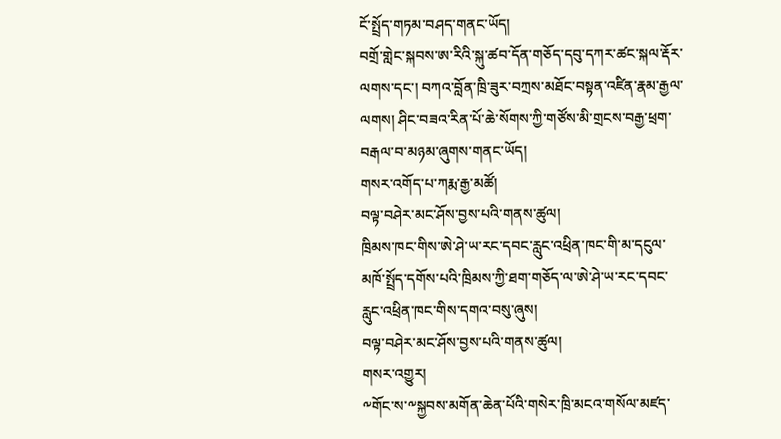ངོ་སྤྲོད་གཏམ་བཤད་གནང་ཡོད།
བགྲོ་གླེང་སྐབས་ཨ་རིའི་སྐུ་ཚབ་དོན་གཅོད་དབུ་དཀར་ཚང་སྐལ་རྡོར་ལགས་དང་། བཀའ་བློན་ཁྲི་ཟུར་བཀྲས་མཐོང་བསྟན་འཛིན་རྣམ་རྒྱལ་ལགས། ཤིང་བཟའ་རིན་པོ་ཆེ་སོགས་ཀྱི་གཙོས་མི་གྲངས་བརྒྱ་ཕྲག་བརྒལ་བ་མཉམ་ཞུགས་གནང་ཡོད།
གསར་འགོད་པ་ཀརྨ་རྒྱ་མཚོ།
བལྟ་བཤེར་མང་ཤོས་བྱས་པའི་གནས་ཚུལ།
ཁྲིམས་ཁང་གིས་ཨེ་ཤེ་ཡ་རང་དབང་རླུང་འཕྲིན་ཁང་གི་མ་དངུལ་མཁོ་སྤྲོད་དགོས་པའི་ཁྲིམས་ཀྱི་ཐག་གཅོད་ལ་ཨེ་ཤེ་ཡ་རང་དབང་རླུང་འཕྲིན་ཁང་གིས་དགའ་བསུ་ཞུས།
བལྟ་བཤེར་མང་ཤོས་བྱས་པའི་གནས་ཚུལ།
གསར་འགྱུར།
༸གོང་ས་༸སྐྱབས་མགོན་ཆེན་པོའི་གསེར་ཁྲི་མངའ་གསོལ་མཛད་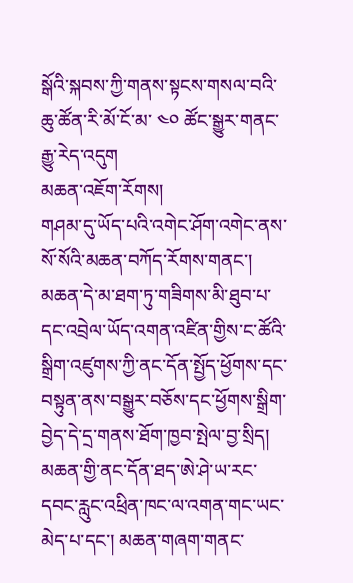སྒོའི་སྐབས་ཀྱི་གནས་སྟངས་གསལ་བའི་ཆུ་ཚོན་རི་མོ་ངོ་མ་ ༤༠ ཚོང་སྒྱུར་གནང་རྒྱུ་རེད་འདུག
མཆན་འཇོག་རོགས།
གཤམ་དུ་ཡོད་པའི་འགེང་ཤོག་འགེང་ནས་སོ་སོའི་མཆན་བཀོད་རོགས་གནང་། མཆན་དེ་མ་ཐག་ཏུ་གཟིགས་མི་ཐུབ་པ་དང་འབྲེལ་ཡོད་འགན་འཛིན་གྱིས་ང་ཚོའི་སྒྲིག་འཛུགས་ཀྱི་ནང་དོན་སྤྱོད་ཕྱོགས་དང་བསྟུན་ནས་བསྒྱུར་བཅོས་དང་ཕྱོགས་སྒྲིག་བྱེད་དེ་དྲ་གནས་ཐོག་ཁྱབ་སྤེལ་བྱ་སྲིད། མཆན་གྱི་ནང་དོན་ཐད་ཨེ་ཤེ་ཡ་རང་དབང་རླུང་འཕྲིན་ཁང་ལ་འགན་གང་ཡང་མེད་པ་དང་། མཆན་གཞག་གནང་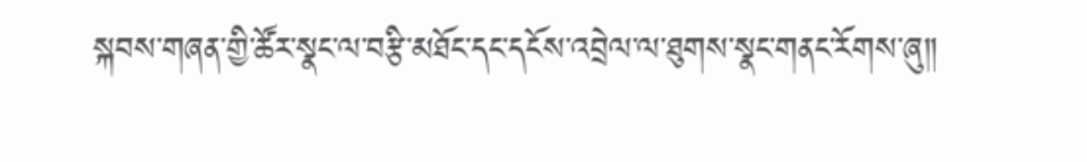སྐབས་གཞན་གྱི་ཚོར་སྣང་ལ་བརྩི་མཐོང་དང་དངོས་འབྲེལ་ལ་ཐུགས་སྣང་གནང་རོགས་ཞུ༎